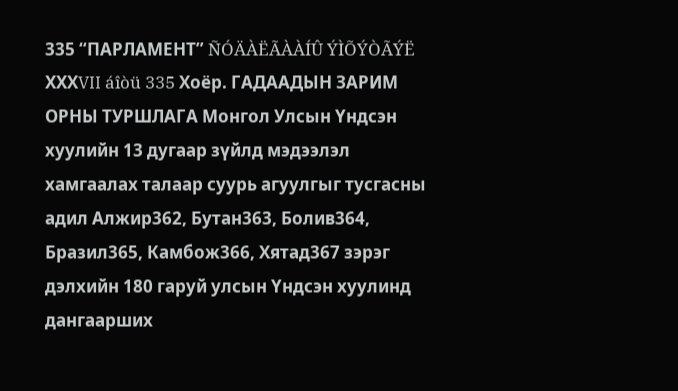335 “ПАРЛАМЕНТ” ÑÓÄÀËÃÀÀÍÛ ÝÌÕÝÒÃÝË XXХVII áîòü 335 Хоёр. ГАДААДЫН ЗАРИМ ОРНЫ ТУРШЛАГА Монгол Улсын Үндсэн хуулийн 13 дугаар зүйлд мэдээлэл хамгаалах талаар суурь агуулгыг тусгасны адил Алжир362, Бутан363, Болив364, Бразил365, Камбож366, Хятад367 зэрэг дэлхийн 180 гаруй улсын Үндсэн хуулинд дангаарших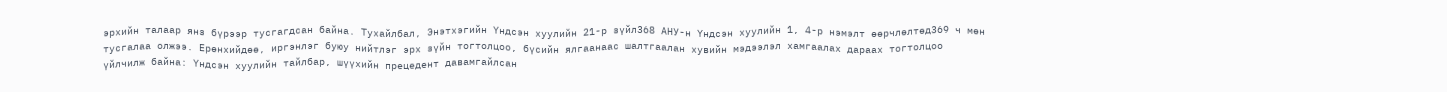эрхийн талаар янз бүрээр тусгагдсан байна. Тухайлбал, Энэтхэгийн Үндсэн хуулийн 21-р зүйл368 АНУ-н Үндсэн хуулийн 1, 4-р нэмэлт өөрчлөлтөд369 ч мөн тусгалаа олжээ. Ерөнхийдөө, иргэнлэг буюу нийтлэг эрх зүйн тогтолцоо, бүсийн ялгаанаас шалтгаалан хувийн мэдээлэл хамгаалах дараах тогтолцоо үйлчилж байна: Үндсэн хуулийн тайлбар, шүүхийн прецедент давамгайлсан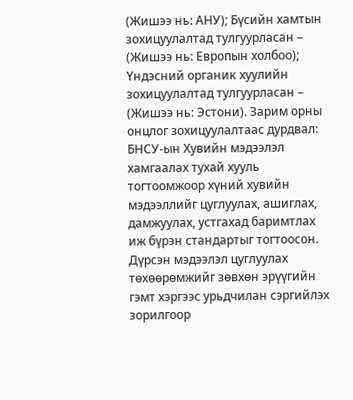(Жишээ нь: АНУ); Бүсийн хамтын зохицуулалтад тулгуурласан – (Жишээ нь: Европын холбоо); Үндэсний органик хуулийн зохицуулалтад тулгуурласан – (Жишээ нь: Эстони). Зарим орны онцлог зохицуулалтаас дурдвал: БНСУ-ын Хувийн мэдээлэл хамгаалах тухай хууль тогтоомжоор хүний хувийн мэдээллийг цуглуулах, ашиглах, дамжуулах, устгахад баримтлах иж бүрэн стандартыг тогтоосон. Дүрсэн мэдээлэл цуглуулах төхөөрөмжийг зөвхөн эрүүгийн гэмт хэргээс урьдчилан сэргийлэх зорилгоор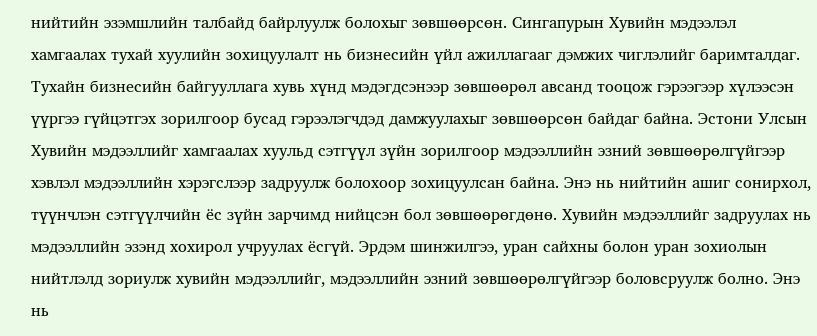нийтийн эзэмшлийн талбайд байрлуулж болохыг зөвшөөрсөн. Сингапурын Хувийн мэдээлэл хамгаалах тухай хуулийн зохицуулалт нь бизнесийн үйл ажиллагааг дэмжих чиглэлийг баримталдаг. Тухайн бизнесийн байгууллага хувь хүнд мэдэгдсэнээр зөвшөөрөл авсанд тооцож гэрээгээр хүлээсэн үүргээ гүйцэтгэх зорилгоор бусад гэрээлэгчдэд дамжуулахыг зөвшөөрсөн байдаг байна. Эстони Улсын Хувийн мэдээллийг хамгаалах хуульд сэтгүүл зүйн зорилгоор мэдээллийн эзний зөвшөөрөлгүйгээр хэвлэл мэдээллийн хэрэгслээр задруулж болохоор зохицуулсан байна. Энэ нь нийтийн ашиг сонирхол, түүнчлэн сэтгүүлчийн ёс зүйн зарчимд нийцсэн бол зөвшөөрөгдөнө. Хувийн мэдээллийг задруулах нь мэдээллийн эзэнд хохирол учруулах ёсгүй. Эрдэм шинжилгээ, уран сайхны болон уран зохиолын нийтлэлд зориулж хувийн мэдээллийг, мэдээллийн эзний зөвшөөрөлгүйгээр боловсруулж болно. Энэ нь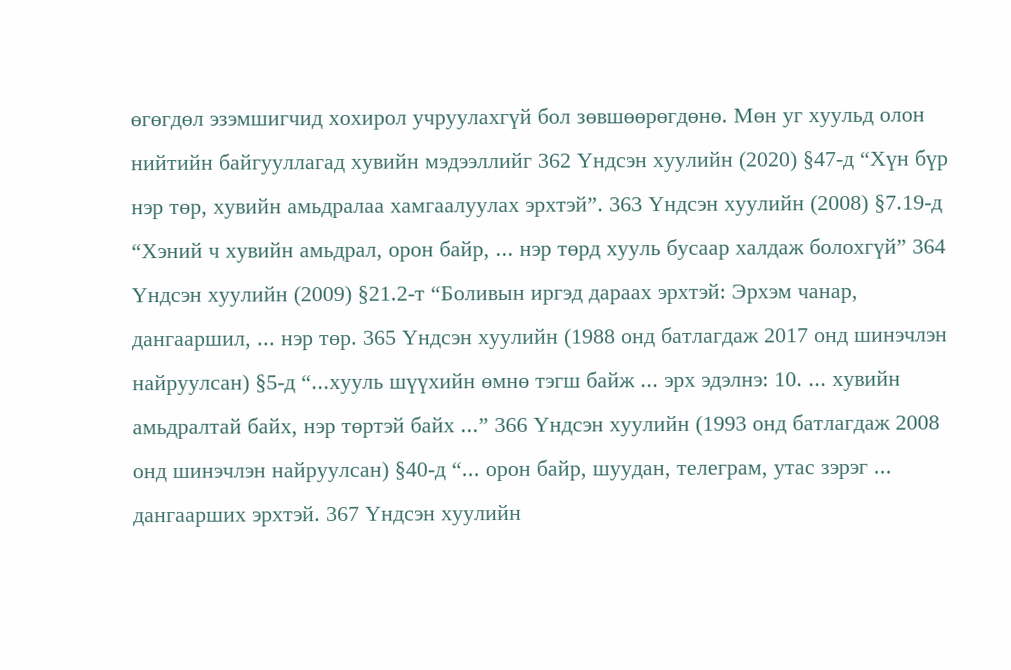өгөгдөл эзэмшигчид хохирол учруулахгүй бол зөвшөөрөгдөнө. Мөн уг хуульд олон нийтийн байгууллагад хувийн мэдээллийг 362 Үндсэн хуулийн (2020) §47-д “Хүн бүр нэр төр, хувийн амьдралаа хамгаалуулах эрхтэй”. 363 Үндсэн хуулийн (2008) §7.19-д “Хэний ч хувийн амьдрал, орон байр, ... нэр төрд хууль бусаар халдаж болохгүй” 364 Үндсэн хуулийн (2009) §21.2-т “Боливын иргэд дараах эрхтэй: Эрхэм чанар, дангааршил, ... нэр төр. 365 Үндсэн хуулийн (1988 онд батлагдаж 2017 онд шинэчлэн найруулсан) §5-д “...хууль шүүхийн өмнө тэгш байж ... эрх эдэлнэ: 10. ... хувийн амьдралтай байх, нэр төртэй байх ...” 366 Үндсэн хуулийн (1993 онд батлагдаж 2008 онд шинэчлэн найруулсан) §40-д “... орон байр, шуудан, телеграм, утас зэрэг ... дангаарших эрхтэй. 367 Үндсэн хуулийн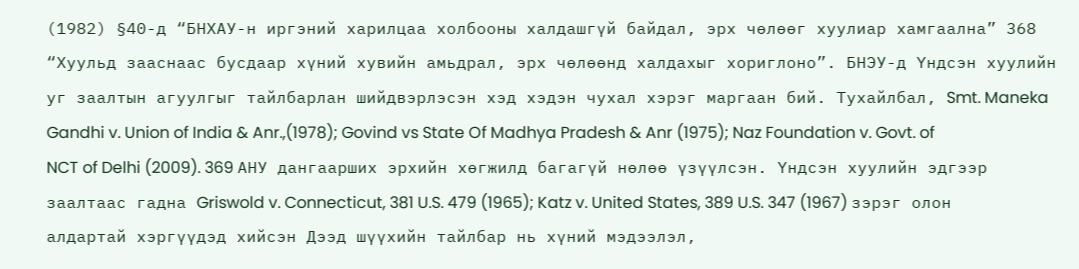(1982) §40-д “БНХАУ-н иргэний харилцаа холбооны халдашгүй байдал, эрх чөлөөг хуулиар хамгаална” 368 “Хуульд зааснаас бусдаар хүний хувийн амьдрал, эрх чөлөөнд халдахыг хориглоно”. БНЭУ-д Үндсэн хуулийн уг заалтын агуулгыг тайлбарлан шийдвэрлэсэн хэд хэдэн чухал хэрэг маргаан бий. Тухайлбал, Smt. Maneka Gandhi v. Union of India & Anr.,(1978); Govind vs State Of Madhya Pradesh & Anr (1975); Naz Foundation v. Govt. of NCT of Delhi (2009). 369 АНУ дангаарших эрхийн хөгжилд багагүй нөлөө үзүүлсэн. Үндсэн хуулийн эдгээр заалтаас гадна Griswold v. Connecticut, 381 U.S. 479 (1965); Katz v. United States, 389 U.S. 347 (1967) зэрэг олон алдартай хэргүүдэд хийсэн Дээд шүүхийн тайлбар нь хүний мэдээлэл,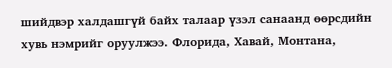шийдвэр халдашгүй байх талаар үзэл санаанд өөрсдийн хувь нэмрийг оруулжээ. Флорида, Хавай, Монтана,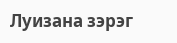Луизана зэрэг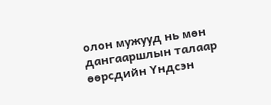олон мужууд нь мөн дангааршлын талаар өөрсдийн Үндсэн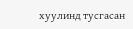хуулинд тусгасан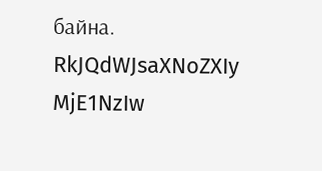байна.
RkJQdWJsaXNoZXIy MjE1NzIw